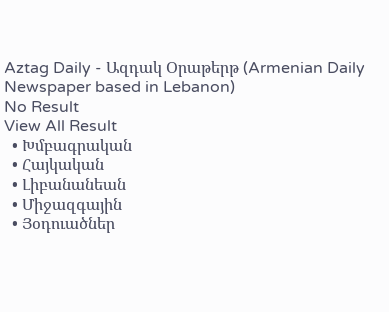Aztag Daily - Ազդակ Օրաթերթ (Armenian Daily Newspaper based in Lebanon)
No Result
View All Result
  • Խմբագրական
  • Հայկական
  • Լիբանանեան
  • Միջազգային
  • Յօդուածներ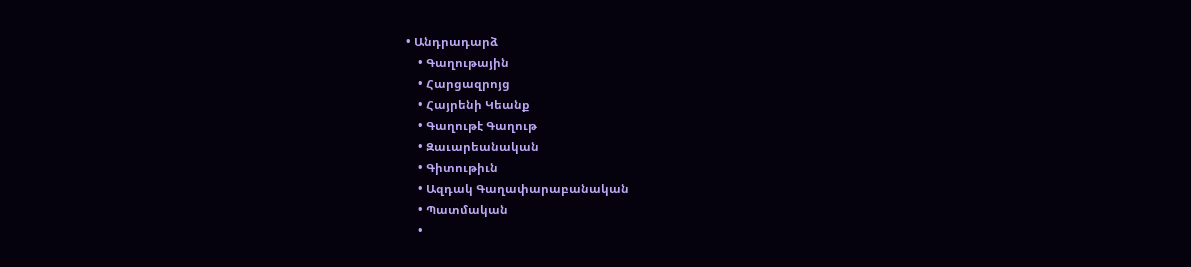• Անդրադարձ
    • Գաղութային
    • Հարցազրոյց
    • Հայրենի Կեանք
    • Գաղութէ Գաղութ
    • Զաւարեանական
    • Գիտութիւն
    • Ազդակ Գաղափարաբանական
    • Պատմական
    •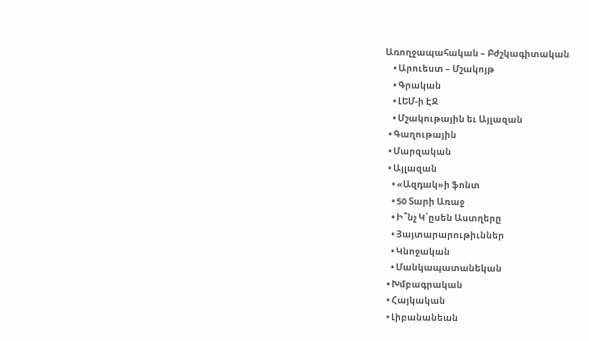Առողջապահական – Բժշկագիտական
    • Արուեստ – Մշակոյթ
    • Գրական
    • ԼԵՄ-ի ԷՋ
    • Մշակութային եւ Այլազան
  • Գաղութային
  • Մարզական
  • Այլազան
    • «Ազդակ»ի ֆոնտ
    • 50 Տարի Առաջ
    • Ի՞նչ Կ՛ըսեն Աստղերը
    • Յայտարարութիւններ
    • Կնոջական
    • Մանկապատանեկան
  • Խմբագրական
  • Հայկական
  • Լիբանանեան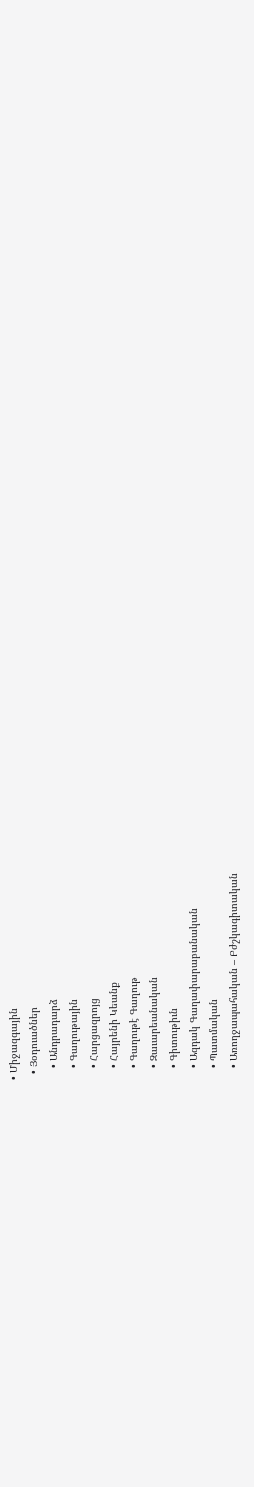• Միջազգային
  • Յօդուածներ
    • Անդրադարձ
    • Գաղութային
    • Հարցազրոյց
    • Հայրենի Կեանք
    • Գաղութէ Գաղութ
    • Զաւարեանական
    • Գիտութիւն
    • Ազդակ Գաղափարաբանական
    • Պատմական
    • Առողջապահական – Բժշկագիտական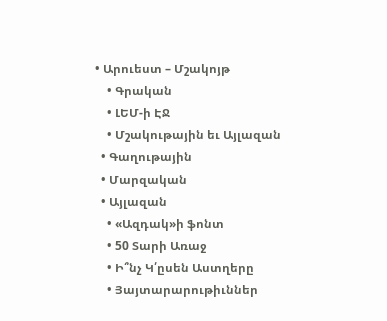• Արուեստ – Մշակոյթ
    • Գրական
    • ԼԵՄ-ի ԷՋ
    • Մշակութային եւ Այլազան
  • Գաղութային
  • Մարզական
  • Այլազան
    • «Ազդակ»ի ֆոնտ
    • 50 Տարի Առաջ
    • Ի՞նչ Կ՛ըսեն Աստղերը
    • Յայտարարութիւններ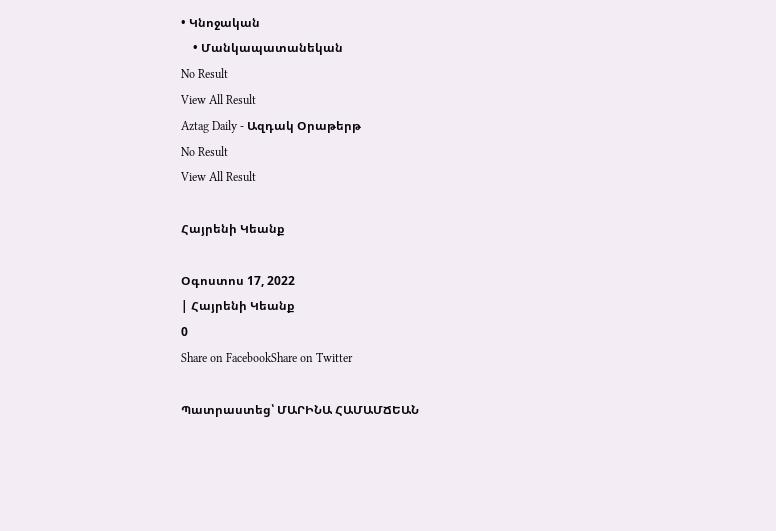• Կնոջական
    • Մանկապատանեկան
No Result
View All Result
Aztag Daily - Ազդակ Օրաթերթ
No Result
View All Result

Հայրենի Կեանք

Օգոստոս 17, 2022
| Հայրենի Կեանք
0
Share on FacebookShare on Twitter

Պատրաստեց՝ ՄԱՐԻՆԱ ՀԱՄԱՄՃԵԱՆ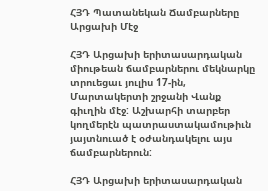ՀՅԴ Պատանեկան Ճամբարները Արցախի Մէջ

ՀՅԴ Արցախի երիտասարդական միութեան ճամբարներու մեկնարկը տրուեցաւ յուլիս 17-ին, Մարտակերտի շրջանի Վանք գիւղին մէջ: Աշխարհի տարբեր կողմերէն պատրաստակամութիւն յայտնուած է օժանդակելու այս ճամբարներուն:

ՀՅԴ Արցախի երիտասարդական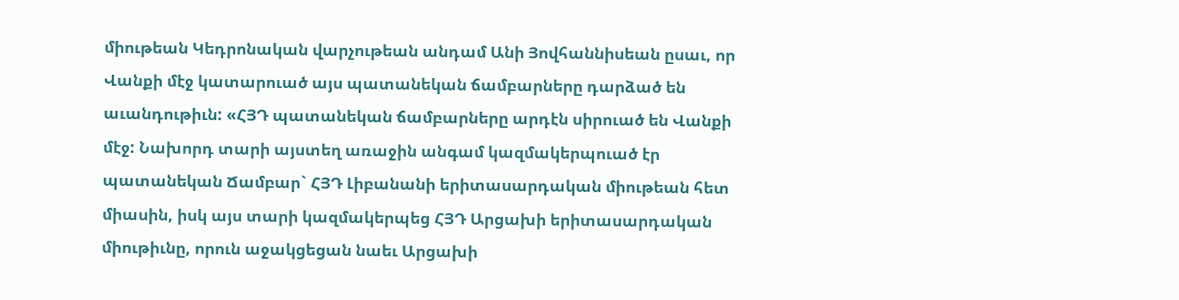միութեան Կեդրոնական վարչութեան անդամ Անի Յովհաննիսեան ըսաւ, որ Վանքի մէջ կատարուած այս պատանեկան ճամբարները դարձած են աւանդութիւն: «ՀՅԴ պատանեկան ճամբարները արդէն սիրուած են Վանքի մէջ: Նախորդ տարի այստեղ առաջին անգամ կազմակերպուած էր պատանեկան Ճամբար` ՀՅԴ Լիբանանի երիտասարդական միութեան հետ միասին, իսկ այս տարի կազմակերպեց ՀՅԴ Արցախի երիտասարդական միութիւնը, որուն աջակցեցան նաեւ Արցախի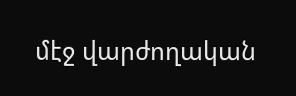մէջ վարժողական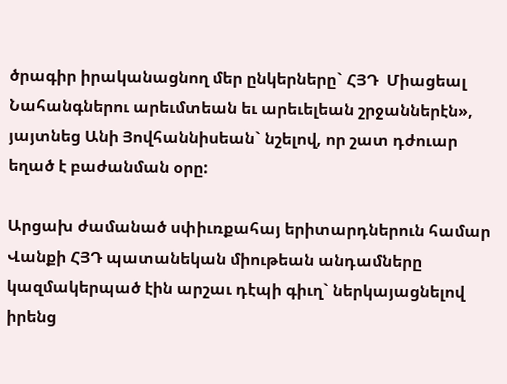ծրագիր իրականացնող մեր ընկերները` ՀՅԴ  Միացեալ Նահանգներու արեւմտեան եւ արեւելեան շրջաններէն», յայտնեց Անի Յովհաննիսեան` նշելով, որ շատ դժուար եղած է բաժանման օրը:

Արցախ ժամանած սփիւռքահայ երիտարդներուն համար Վանքի ՀՅԴ պատանեկան միութեան անդամները կազմակերպած էին արշաւ դէպի գիւղ` ներկայացնելով իրենց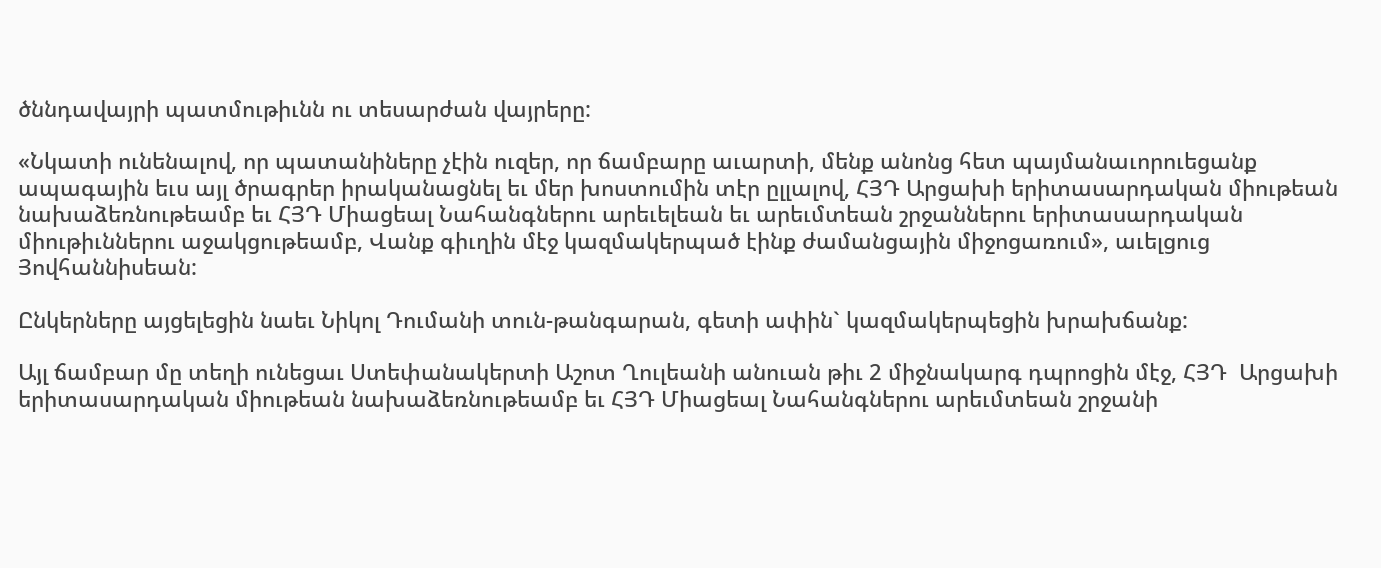ծննդավայրի պատմութիւնն ու տեսարժան վայրերը:

«Նկատի ունենալով, որ պատանիները չէին ուզեր, որ ճամբարը աւարտի, մենք անոնց հետ պայմանաւորուեցանք ապագային եւս այլ ծրագրեր իրականացնել եւ մեր խոստումին տէր ըլլալով, ՀՅԴ Արցախի երիտասարդական միութեան նախաձեռնութեամբ եւ ՀՅԴ Միացեալ Նահանգներու արեւելեան եւ արեւմտեան շրջաններու երիտասարդական միութիւններու աջակցութեամբ, Վանք գիւղին մէջ կազմակերպած էինք ժամանցային միջոցառում», աւելցուց Յովհաննիսեան:

Ընկերները այցելեցին նաեւ Նիկոլ Դումանի տուն-թանգարան, գետի ափին` կազմակերպեցին խրախճանք:

Այլ ճամբար մը տեղի ունեցաւ Ստեփանակերտի Աշոտ Ղուլեանի անուան թիւ 2 միջնակարգ դպրոցին մէջ, ՀՅԴ  Արցախի երիտասարդական միութեան նախաձեռնութեամբ եւ ՀՅԴ Միացեալ Նահանգներու արեւմտեան շրջանի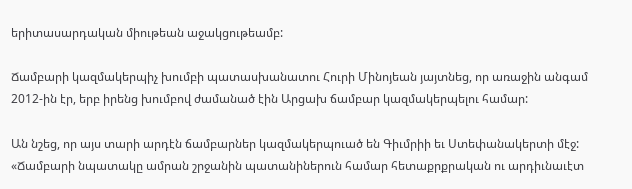երիտասարդական միութեան աջակցութեամբ:

Ճամբարի կազմակերպիչ խումբի պատասխանատու Հուրի Մինոյեան յայտնեց, որ առաջին անգամ 2012-ին էր, երբ իրենց խումբով ժամանած էին Արցախ ճամբար կազմակերպելու համար:

Ան նշեց, որ այս տարի արդէն ճամբարներ կազմակերպուած են Գիւմրիի եւ Ստեփանակերտի մէջ: «Ճամբարի նպատակը ամրան շրջանին պատանիներուն համար հետաքրքրական ու արդիւնաւէտ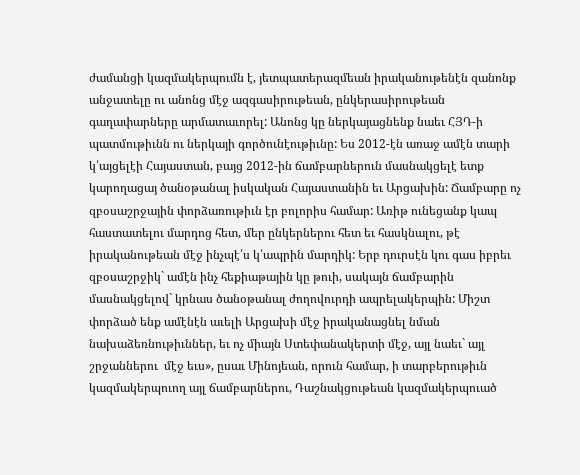ժամանցի կազմակերպումն է, յետպատերազմեան իրականութենէն զանոնք անջատելը ու անոնց մէջ ազգասիրութեան, ընկերասիրութեան գաղափարները արմատաւորել: Անոնց կը ներկայացնենք նաեւ ՀՅԴ-ի  պատմութիւնն ու ներկայի գործունէութիւնը: Ես 2012-էն առաջ ամէն տարի կ՛այցելէի Հայաստան, բայց 2012-ին ճամբարներուն մասնակցելէ ետք կարողացայ ծանօթանալ իսկական Հայաստանին եւ Արցախին: Ճամբարը ոչ զբօսաշրջային փորձառութիւն էր բոլորիս համար: Առիթ ունեցանք կապ հաստատելու մարդոց հետ, մեր ընկերներու հետ եւ հասկնալու, թէ իրականութեան մէջ ինչպէ՛ս կ՛ապրին մարդիկ: Երբ դուրսէն կու գաս իբրեւ զբօսաշրջիկ` ամէն ինչ հեքիաթային կը թուի, սակայն ճամբարին մասնակցելով` կրնաս ծանօթանալ ժողովուրդի ապրելակերպին: Միշտ փորձած ենք ամէնէն աւելի Արցախի մէջ իրականացնել նման նախաձեռնութիւններ, եւ ոչ միայն Ստեփանակերտի մէջ, այլ նաեւ` այլ շրջաններու  մէջ եւս», ըսաւ Մինոյեան, որուն համար, ի տարբերութիւն կազմակերպուող այլ ճամբարներու, Դաշնակցութեան կազմակերպուած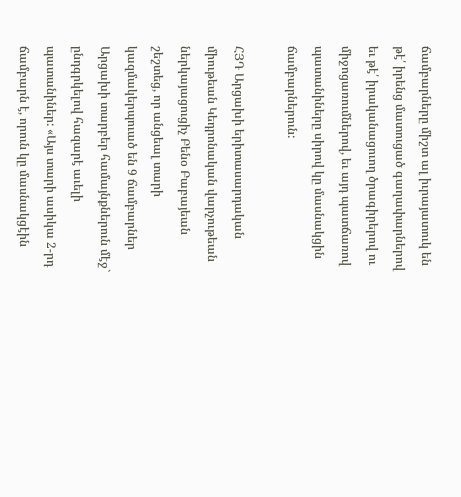ճամբարները միշտ ալ իւրայատուկ են թէ՛ իրենց մատուցած գաղափարներով եւ թէ՛ իրականացուող ծրագիրերով ու միջոցառումներով, եւ այդ պատճառով պատանիները սիրով կը մասնակցին ճամբարներուն:

ՀՅԴ Արցախի երիտասարդական միութեան Կեդրոնական վարչութեան ներկայացուցիչ Բենօ Բաբայեան շեշտեց, որ անցեալ տարի կազմակերպուած են 9 ճամբարներ Արցախի տարբեր համայնքներուն մէջ` ընդգրկելով հազարէ աւելի պատանիներ: «Այս տարի ասիկա 2-րդ ճամբարն է, որուն կը մասնակցէին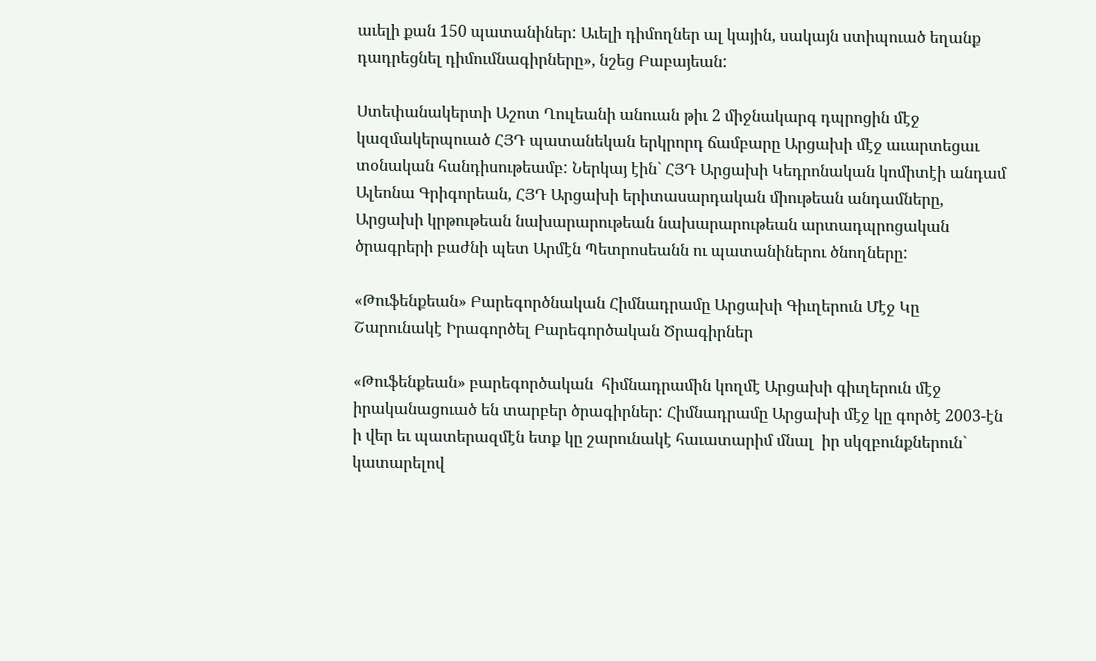աւելի քան 150 պատանիներ: Աւելի դիմողներ ալ կային, սակայն ստիպուած եղանք դադրեցնել դիմումնագիրները», նշեց Բաբայեան:

Ստեփանակերտի Աշոտ Ղուլեանի անուան թիւ 2 միջնակարգ դպրոցին մէջ կազմակերպուած ՀՅԴ պատանեկան երկրորդ ճամբարը Արցախի մէջ աւարտեցաւ տօնական հանդիսութեամբ: Ներկայ էին` ՀՅԴ Արցախի Կեդրոնական կոմիտէի անդամ Ալեոնա Գրիգորեան, ՀՅԴ Արցախի երիտասարդական միութեան անդամները, Արցախի կրթութեան նախարարութեան նախարարութեան արտադպրոցական ծրագրերի բաժնի պետ Արմէն Պետրոսեանն ու պատանիներու ծնողները:

«Թուֆենքեան» Բարեգործնական Հիմնադրամը Արցախի Գիւղերուն Մէջ Կը Շարունակէ Իրագործել Բարեգործական Ծրագիրներ

«Թուֆենքեան» բարեգործական  հիմնադրամին կողմէ Արցախի գիւղերուն մէջ իրականացուած են տարբեր ծրագիրներ: Հիմնադրամը Արցախի մէջ կը գործէ 2003-էն ի վեր եւ պատերազմէն ետք կը շարունակէ հաւատարիմ մնալ  իր սկզբունքներուն` կատարելով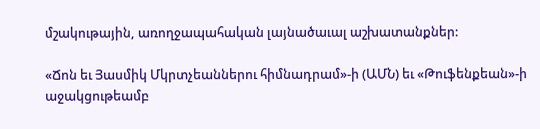մշակութային, առողջապահական լայնածաւալ աշխատանքներ:

«Ճոն եւ Յասմիկ Մկրտչեաններու հիմնադրամ»-ի (ԱՄՆ) եւ «Թուֆենքեան»-ի աջակցութեամբ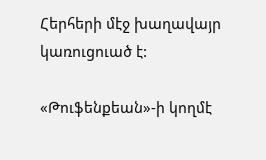Հերհերի մէջ խաղավայր կառուցուած է:

«Թուֆենքեան»-ի կողմէ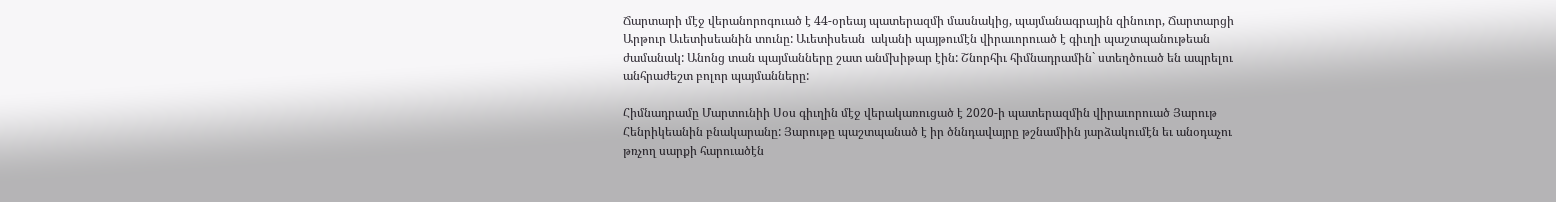Ճարտարի մէջ վերանորոգուած է 44-օրեայ պատերազմի մասնակից, պայմանագրային զինուոր, Ճարտարցի Արթուր Աւետիսեանին տունը: Աւետիսեան  ականի պայթումէն վիրաւորուած է գիւղի պաշտպանութեան ժամանակ: Անոնց տան պայմանները շատ անմխիթար էին: Շնորհիւ հիմնադրամին` ստեղծուած են ապրելու անհրաժեշտ բոլոր պայմանները:

Հիմնադրամը Մարտունիի Սօս գիւղին մէջ վերակառուցած է 2020-ի պատերազմին վիրաւորուած Յարութ Հենրիկեանին բնակարանը: Յարութը պաշտպանած է իր ծննդավայրը թշնամիին յարձակումէն եւ անօդաչու թռչող սարքի հարուածէն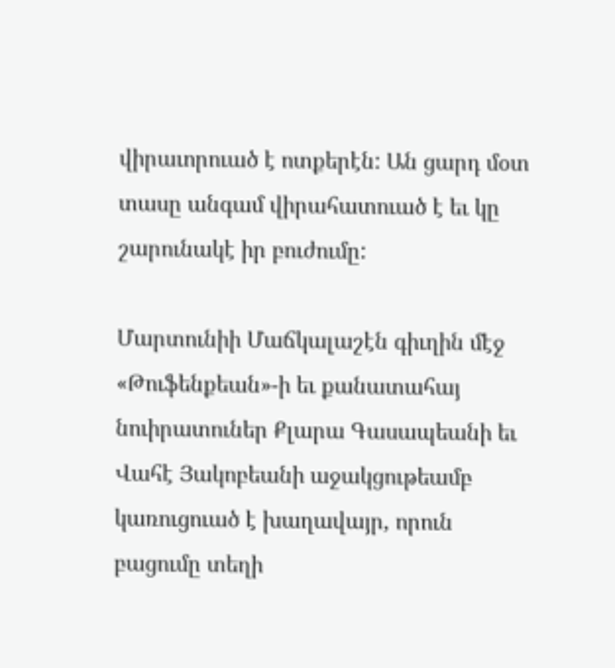վիրաւորուած է ոտքերէն: Ան ցարդ մօտ տասը անգամ վիրահատուած է եւ կը շարունակէ իր բուժումը:

Մարտունիի Մաճկալաշէն գիւղին մէջ «Թուֆենքեան»-ի եւ քանատահայ նուիրատուներ Քլարա Գասապեանի եւ Վահէ Յակոբեանի աջակցութեամբ կառուցուած է խաղավայր, որուն բացումը տեղի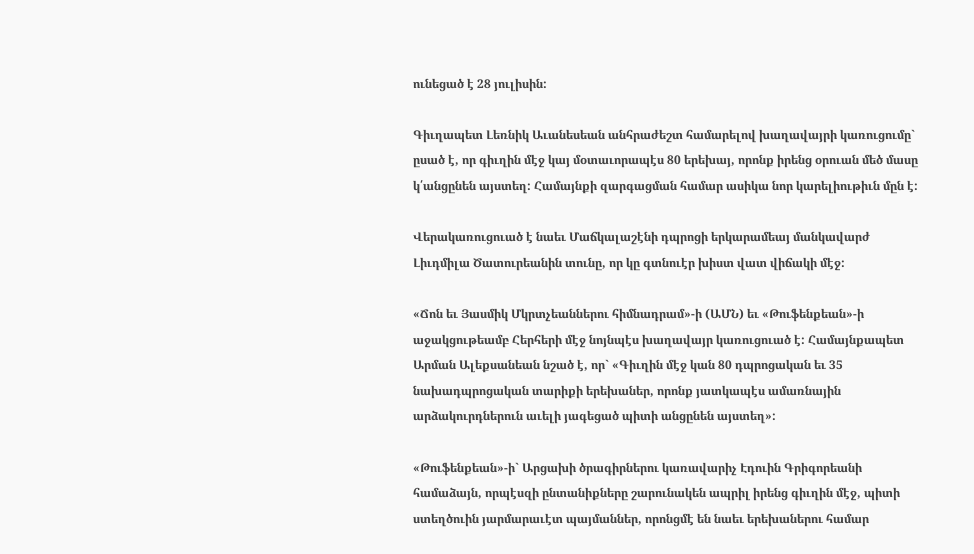ունեցած է 28 յուլիսին:

Գիւղապետ Լեռնիկ Աւանեսեան անհրաժեշտ համարելով խաղավայրի կառուցումը` ըսած է, որ գիւղին մէջ կայ մօտաւորապէս 80 երեխայ, որոնք իրենց օրուան մեծ մասը կ՛անցընեն այստեղ: Համայնքի զարգացման համար ասիկա նոր կարելիութիւն մըն է:

Վերակառուցուած է նաեւ Մաճկալաշէնի դպրոցի երկարամեայ մանկավարժ Լիւդմիլա Ծատուրեանին տունը, որ կը գտնուէր խիստ վատ վիճակի մէջ:

«Ճոն եւ Յասմիկ Մկրտչեաններու հիմնադրամ»-ի (ԱՄՆ) եւ «Թուֆենքեան»-ի աջակցութեամբ Հերհերի մէջ նոյնպէս խաղավայր կառուցուած է: Համայնքապետ Արման Ալեքսանեան նշած է, որ` «Գիւղին մէջ կան 80 դպրոցական եւ 35 նախադպրոցական տարիքի երեխաներ, որոնք յատկապէս ամառնային արձակուրդներուն աւելի յագեցած պիտի անցընեն այստեղ»:

«Թուֆենքեան»-ի` Արցախի ծրագիրներու կառավարիչ Էդուին Գրիգորեանի համաձայն, որպէսզի ընտանիքները շարունակեն ապրիլ իրենց գիւղին մէջ, պիտի ստեղծուին յարմարաւէտ պայմաններ, որոնցմէ են նաեւ երեխաներու համար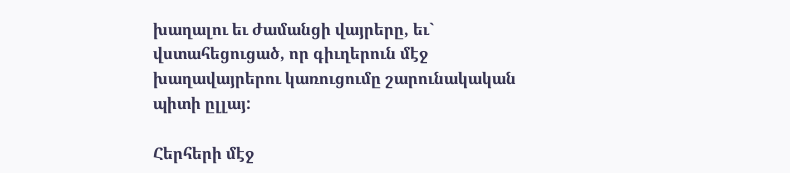խաղալու եւ ժամանցի վայրերը, եւ` վստահեցուցած, որ գիւղերուն մէջ խաղավայրերու կառուցումը շարունակական պիտի ըլլայ:

Հերհերի մէջ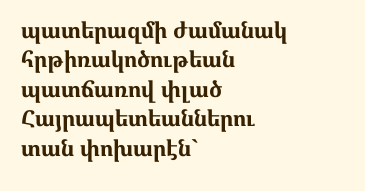պատերազմի ժամանակ հրթիռակոծութեան պատճառով փլած Հայրապետեաններու տան փոխարէն`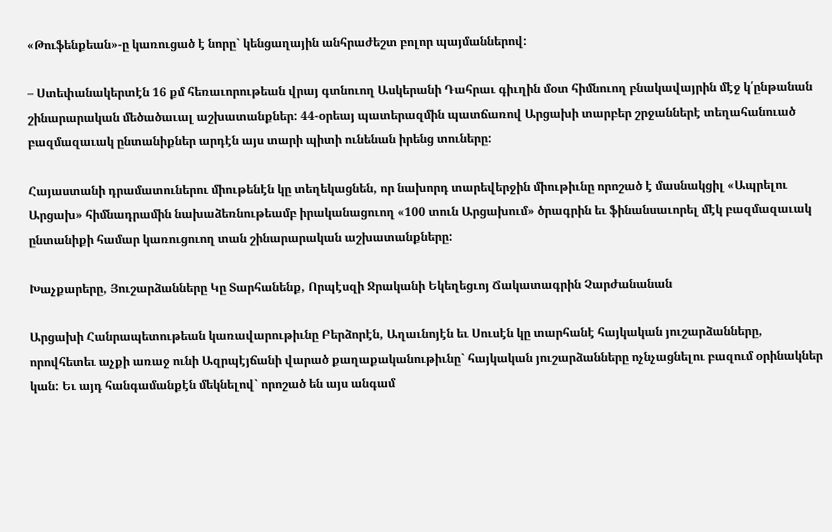«Թուֆենքեան»-ը կառուցած է նորը` կենցաղային անհրաժեշտ բոլոր պայմաններով:

– Ստեփանակերտէն 16 քմ հեռաւորութեան վրայ գտնուող Ասկերանի Դահրաւ գիւղին մօտ հիմնուող բնակավայրին մէջ կ՛ընթանան շինարարական մեծածաւալ աշխատանքներ: 44-օրեայ պատերազմին պատճառով Արցախի տարբեր շրջաններէ տեղահանուած բազմազաւակ ընտանիքներ արդէն այս տարի պիտի ունենան իրենց տուները:

Հայաստանի դրամատուներու միութենէն կը տեղեկացնեն, որ նախորդ տարեվերջին միութիւնը որոշած է մասնակցիլ «Ապրելու Արցախ» հիմնադրամին նախաձեռնութեամբ իրականացուող «100 տուն Արցախում» ծրագրին եւ ֆինանսաւորել մէկ բազմազաւակ ընտանիքի համար կառուցուող տան շինարարական աշխատանքները:

Խաչքարերը, Յուշարձանները Կը Տարհանենք, Որպէսզի Ջրականի Եկեղեցւոյ Ճակատագրին Չարժանանան

Արցախի Հանրապետութեան կառավարութիւնը Բերձորէն, Աղաւնոյէն եւ Սուսէն կը տարհանէ հայկական յուշարձանները, որովհետեւ աչքի առաջ ունի Ազրպէյճանի վարած քաղաքականութիւնը` հայկական յուշարձանները ոչնչացնելու բազում օրինակներ կան: Եւ այդ հանգամանքէն մեկնելով` որոշած են այս անգամ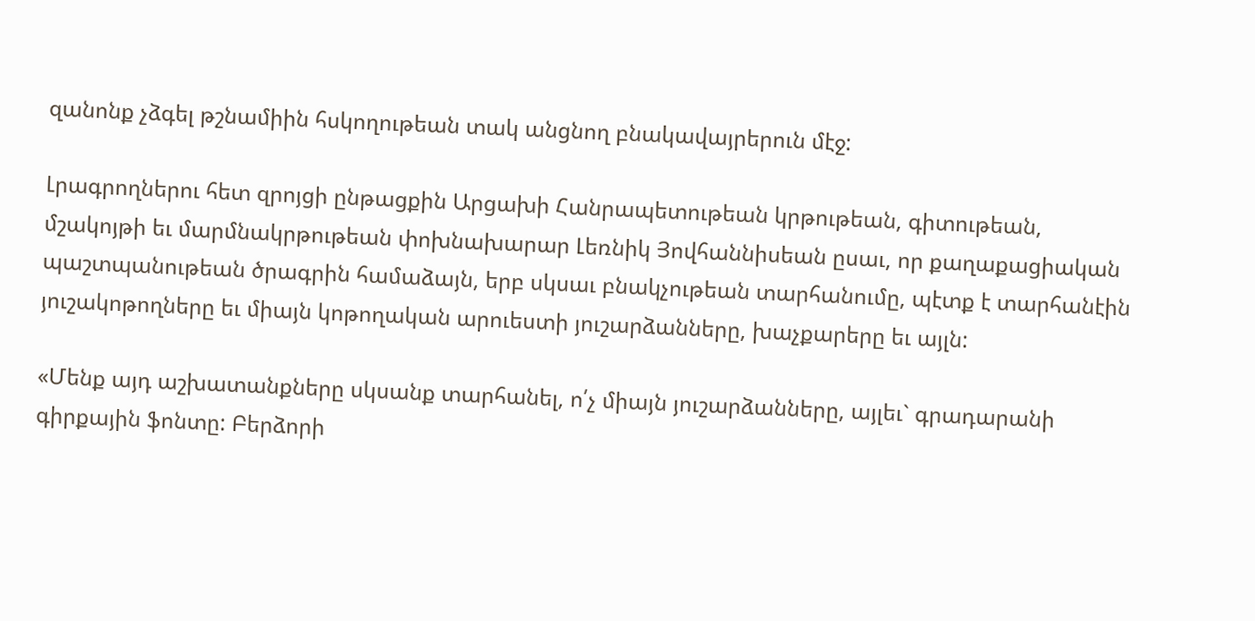զանոնք չձգել թշնամիին հսկողութեան տակ անցնող բնակավայրերուն մէջ:

Լրագրողներու հետ զրոյցի ընթացքին Արցախի Հանրապետութեան կրթութեան, գիտութեան, մշակոյթի եւ մարմնակրթութեան փոխնախարար Լեռնիկ Յովհաննիսեան ըսաւ, որ քաղաքացիական պաշտպանութեան ծրագրին համաձայն, երբ սկսաւ բնակչութեան տարհանումը, պէտք է տարհանէին յուշակոթողները եւ միայն կոթողական արուեստի յուշարձանները, խաչքարերը եւ այլն:

«Մենք այդ աշխատանքները սկսանք տարհանել, ո՛չ միայն յուշարձանները, այլեւ` գրադարանի գիրքային ֆոնտը: Բերձորի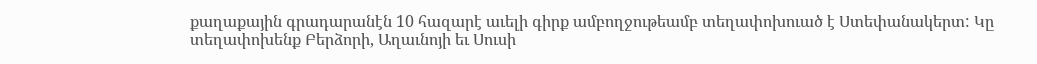քաղաքային գրադարանէն 10 հազարէ աւելի գիրք ամբողջութեամբ տեղափոխուած է Ստեփանակերտ: Կը տեղափոխենք Բերձորի, Աղաւնոյի եւ Սուսի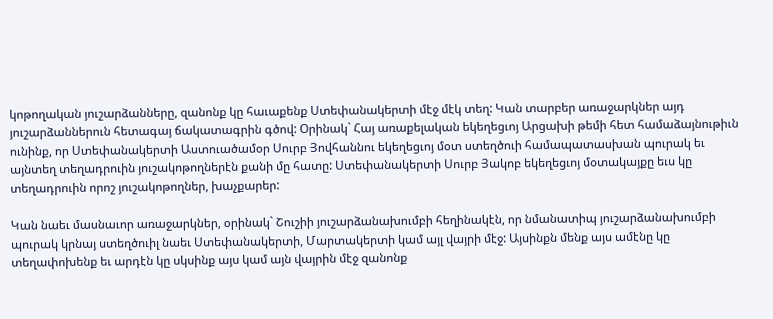կոթողական յուշարձանները, զանոնք կը հաւաքենք Ստեփանակերտի մէջ մէկ տեղ: Կան տարբեր առաջարկներ այդ յուշարձաններուն հետագայ ճակատագրին գծով: Օրինակ` Հայ առաքելական եկեղեցւոյ Արցախի թեմի հետ համաձայնութիւն ունինք, որ Ստեփանակերտի Աստուածամօր Սուրբ Յովհաննու եկեղեցւոյ մօտ ստեղծուի համապատասխան պուրակ եւ այնտեղ տեղադրուին յուշակոթողներէն քանի մը հատը: Ստեփանակերտի Սուրբ Յակոբ եկեղեցւոյ մօտակայքը եւս կը տեղադրուին որոշ յուշակոթողներ, խաչքարեր:

Կան նաեւ մասնաւոր առաջարկներ, օրինակ` Շուշիի յուշարձանախումբի հեղինակէն, որ նմանատիպ յուշարձանախումբի պուրակ կրնայ ստեղծուիլ նաեւ Ստեփանակերտի, Մարտակերտի կամ այլ վայրի մէջ: Այսինքն մենք այս ամէնը կը տեղափոխենք եւ արդէն կը սկսինք այս կամ այն վայրին մէջ զանոնք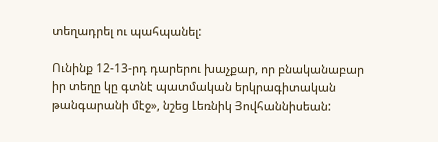տեղադրել ու պահպանել:

Ունինք 12-13-րդ դարերու խաչքար, որ բնականաբար իր տեղը կը գտնէ պատմական երկրագիտական թանգարանի մէջ», նշեց Լեռնիկ Յովհաննիսեան: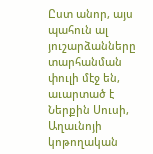Ըստ անոր, այս պահուն ալ յուշարձանները տարհանման փուլի մէջ են, աւարտած է Ներքին Սուսի, Աղաւնոյի կոթողական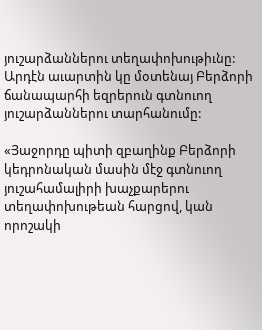յուշարձաններու տեղափոխութիւնը: Արդէն աւարտին կը մօտենայ Բերձորի ճանապարհի եզրերուն գտնուող յուշարձաններու տարհանումը:

«Յաջորդը պիտի զբաղինք Բերձորի կեդրոնական մասին մէջ գտնուող յուշահամալիրի խաչքարերու տեղափոխութեան հարցով, կան որոշակի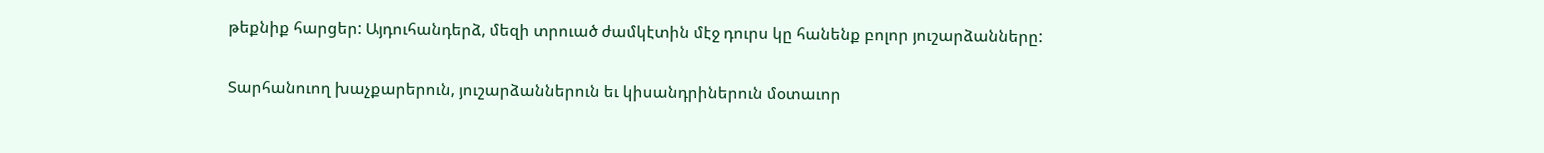թեքնիք հարցեր: Այդուհանդերձ, մեզի տրուած ժամկէտին մէջ դուրս կը հանենք բոլոր յուշարձանները:

Տարհանուող խաչքարերուն, յուշարձաններուն եւ կիսանդրիներուն մօտաւոր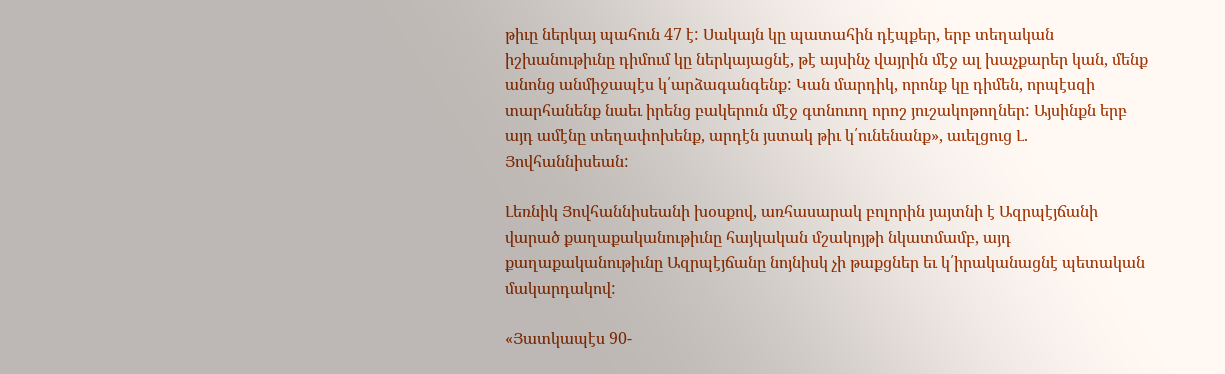թիւը ներկայ պահուն 47 է: Սակայն կը պատահին դէպքեր, երբ տեղական իշխանութիւնը դիմում կը ներկայացնէ, թէ այսինչ վայրին մէջ ալ խաչքարեր կան, մենք անոնց անմիջապէս կ՛արձագանգենք: Կան մարդիկ, որոնք կը դիմեն, որպէսզի տարհանենք նաեւ իրենց բակերուն մէջ գտնուող որոշ յուշակոթողներ: Այսինքն երբ այդ ամէնը տեղափոխենք, արդէն յստակ թիւ կ՛ունենանք», աւելցուց Լ. Յովհաննիսեան:

Լեռնիկ Յովհաննիսեանի խօսքով, առհասարակ բոլորին յայտնի է Ազրպէյճանի վարած քաղաքականութիւնը հայկական մշակոյթի նկատմամբ, այդ քաղաքականութիւնը Ազրպէյճանը նոյնիսկ չի թաքցներ եւ կ՛իրականացնէ պետական մակարդակով:

«Յատկապէս 90-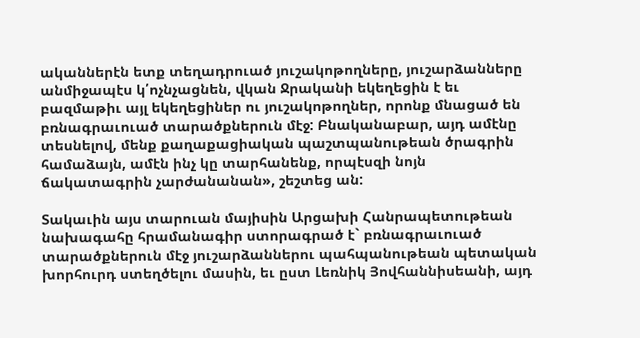ականներէն ետք տեղադրուած յուշակոթողները, յուշարձանները անմիջապէս կ՛ոչնչացնեն, վկան Ջրականի եկեղեցին է եւ բազմաթիւ այլ եկեղեցիներ ու յուշակոթողներ, որոնք մնացած են բռնագրաւուած տարածքներուն մէջ: Բնականաբար, այդ ամէնը տեսնելով, մենք քաղաքացիական պաշտպանութեան ծրագրին համաձայն, ամէն ինչ կը տարհանենք, որպէսզի նոյն ճակատագրին չարժանանան», շեշտեց ան:

Տակաւին այս տարուան մայիսին Արցախի Հանրապետութեան նախագահը հրամանագիր ստորագրած է` բռնագրաւուած տարածքներուն մէջ յուշարձաններու պահպանութեան պետական խորհուրդ ստեղծելու մասին, եւ ըստ Լեռնիկ Յովհաննիսեանի, այդ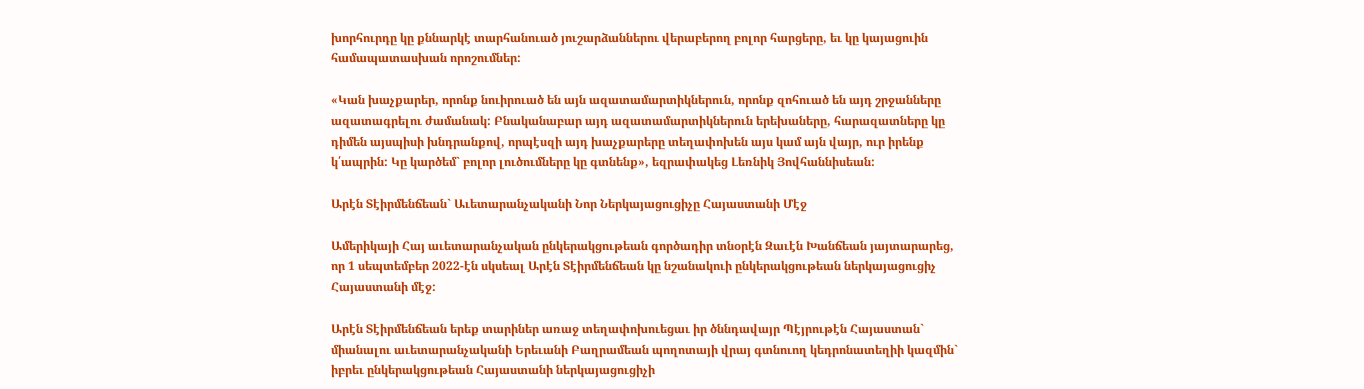խորհուրդը կը քննարկէ տարհանուած յուշարձաններու վերաբերող բոլոր հարցերը, եւ կը կայացուին համապատասխան որոշումներ:

«Կան խաչքարեր, որոնք նուիրուած են այն ազատամարտիկներուն, որոնք զոհուած են այդ շրջանները ազատագրելու ժամանակ: Բնականաբար այդ ազատամարտիկներուն երեխաները, հարազատները կը դիմեն այսպիսի խնդրանքով, որպէսզի այդ խաչքարերը տեղափոխեն այս կամ այն վայր, ուր իրենք կ՛ապրին: Կը կարծեմ` բոլոր լուծումները կը գտնենք», եզրափակեց Լեռնիկ Յովհաննիսեան:

Արէն Տէիրմենճեան` Աւետարանչականի Նոր Ներկայացուցիչը Հայաստանի Մէջ

Ամերիկայի Հայ աւետարանչական ընկերակցութեան գործադիր տնօրէն Զաւէն Խանճեան յայտարարեց, որ 1 սեպտեմբեր 2022-էն սկսեալ Արէն Տէիրմենճեան կը նշանակուի ընկերակցութեան ներկայացուցիչ Հայաստանի մէջ:

Արէն Տէիրմենճեան երեք տարիներ առաջ տեղափոխուեցաւ իր ծննդավայր Պէյրութէն Հայաստան` միանալու աւետարանչականի Երեւանի Բաղրամեան պողոտայի վրայ գտնուող կեդրոնատեղիի կազմին` իբրեւ ընկերակցութեան Հայաստանի ներկայացուցիչի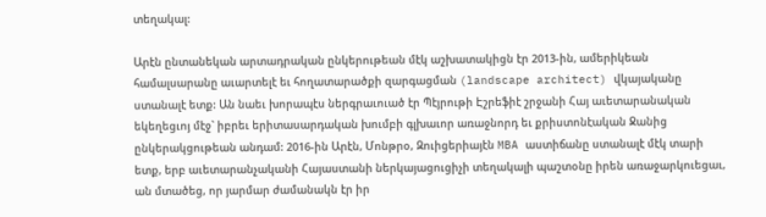տեղակալ:

Արէն ընտանեկան արտադրական ընկերութեան մէկ աշխատակիցն էր 2013-ին, ամերիկեան համալսարանը աւարտելէ եւ հողատարածքի զարգացման (landscape architect) վկայականը ստանալէ ետք: Ան նաեւ խորապէս ներգրաւուած էր Պէյրութի Էշրեֆիէ շրջանի Հայ աւետարանական եկեղեցւոյ մէջ` իբրեւ երիտասարդական խումբի գլխաւոր առաջնորդ եւ քրիստոնէական Ջանից ընկերակցութեան անդամ: 2016-ին Արէն, Մոնթրօ, Զուիցերիայէն MBA աստիճանը ստանալէ մէկ տարի ետք, երբ աւետարանչականի Հայաստանի ներկայացուցիչի տեղակալի պաշտօնը իրեն առաջարկուեցաւ, ան մտածեց, որ յարմար ժամանակն էր իր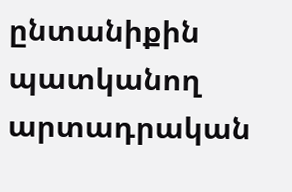ընտանիքին պատկանող արտադրական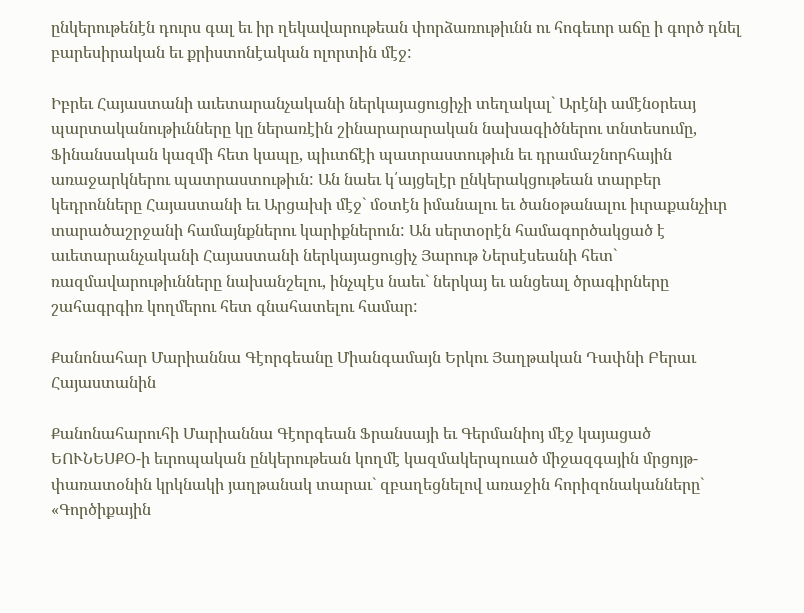ընկերութենէն դուրս գալ եւ իր ղեկավարութեան փորձառութիւնն ու հոգեւոր աճը ի գործ դնել բարեսիրական եւ քրիստոնէական ոլորտին մէջ:

Իբրեւ Հայաստանի աւետարանչականի ներկայացուցիչի տեղակալ` Արէնի ամէնօրեայ պարտականութիւնները կը ներառէին շինարարարական նախագիծներու տնտեսումը, Ֆինանսական կազմի հետ կապը, պիւտճէի պատրաստութիւն եւ դրամաշնորհային առաջարկներու պատրաստութիւն: Ան նաեւ կ՛այցելէր ընկերակցութեան տարբեր կեդրոնները Հայաստանի եւ Արցախի մէջ` մօտէն իմանալու եւ ծանօթանալու իւրաքանչիւր տարածաշրջանի համայնքներու կարիքներուն: Ան սերտօրէն համագործակցած է աւետարանչականի Հայաստանի ներկայացուցիչ Յարութ Ներսէսեանի հետ` ռազմավարութիւնները նախանշելու, ինչպէս նաեւ` ներկայ եւ անցեալ ծրագիրները շահագրգիռ կողմերու հետ գնահատելու համար:

Քանոնահար Մարիաննա Գէորգեանը Միանգամայն Երկու Յաղթական Դափնի Բերաւ Հայաստանին

Քանոնահարուհի Մարիաննա Գէորգեան Ֆրանսայի եւ Գերմանիոյ մէջ կայացած ԵՈՒՆԵՍՔՕ-ի եւրոպական ընկերութեան կողմէ կազմակերպուած միջազգային մրցոյթ-փառատօնին կրկնակի յաղթանակ տարաւ` զբաղեցնելով առաջին հորիզոնականները` «Գործիքային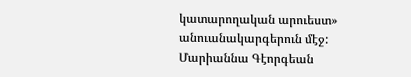կատարողական արուեստ» անուանակարգերուն մէջ: Մարիաննա Գէորգեան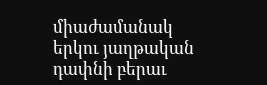միաժամանակ երկու յաղթական դափնի բերաւ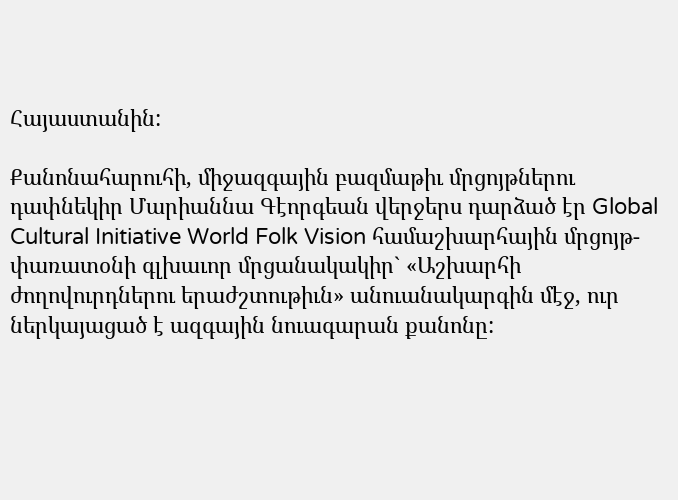Հայաստանին:

Քանոնահարուհի, միջազգային բազմաթիւ մրցոյթներու դափնեկիր Մարիաննա Գէորգեան վերջերս դարձած էր Global Cultural Initiative World Folk Vision համաշխարհային մրցոյթ-փառատօնի գլխաւոր մրցանակակիր` «Աշխարհի ժողովուրդներու երաժշտութիւն» անուանակարգին մէջ, ուր ներկայացած է ազգային նուագարան քանոնը: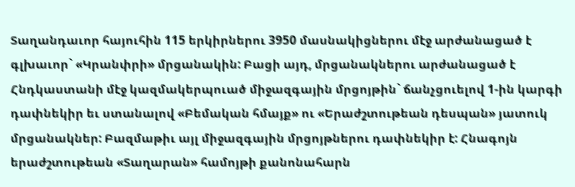Տաղանդաւոր հայուհին 115 երկիրներու 3950 մասնակիցներու մէջ արժանացած է գլխաւոր` «Կրանփրի» մրցանակին: Բացի այդ, մրցանակներու արժանացած է Հնդկաստանի մէջ կազմակերպուած միջազգային մրցոյթին` ճանչցուելով 1-ին կարգի դափնեկիր եւ ստանալով «Բեմական հմայք» ու «Երաժշտութեան դեսպան» յատուկ մրցանակներ: Բազմաթիւ այլ միջազգային մրցոյթներու դափնեկիր է: Հնագոյն երաժշտութեան «Տաղարան» համոյթի քանոնահարն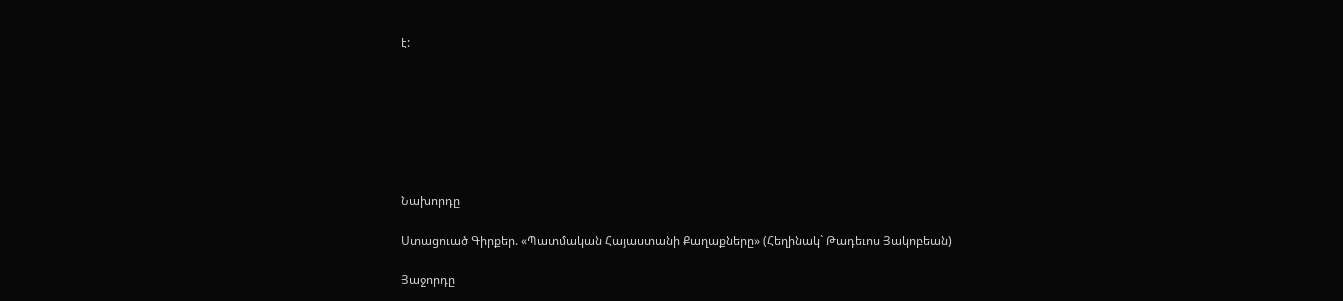է:







Նախորդը

Ստացուած Գիրքեր. «Պատմական Հայաստանի Քաղաքները» (Հեղինակ` Թադեւոս Յակոբեան)

Յաջորդը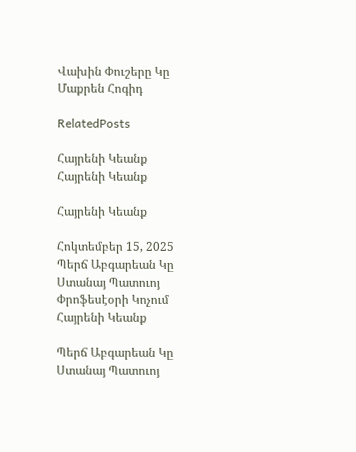Վախին Փուշերը Կը Մաքրեն Հոգիդ

RelatedPosts

Հայրենի Կեանք
Հայրենի Կեանք

Հայրենի Կեանք

Հոկտեմբեր 15, 2025
Պերճ Աբգարեան Կը Ստանայ Պատուոյ Փրոֆեսէօրի Կոչում
Հայրենի Կեանք

Պերճ Աբգարեան Կը Ստանայ Պատուոյ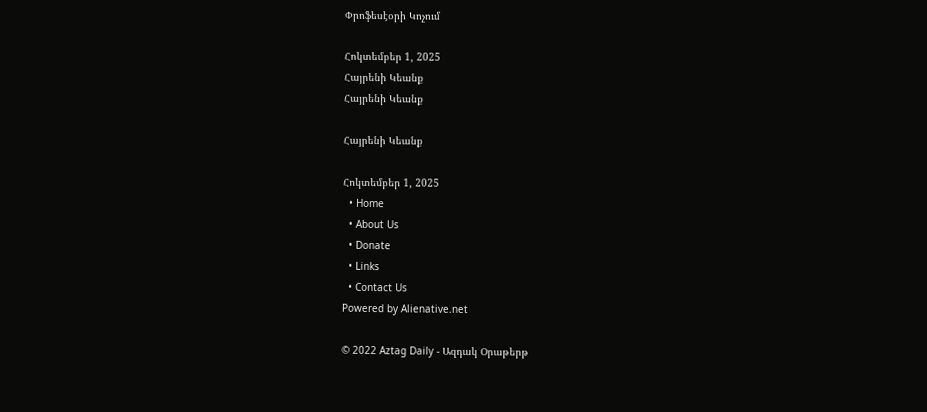Փրոֆեսէօրի Կոչում

Հոկտեմբեր 1, 2025
Հայրենի Կեանք
Հայրենի Կեանք

Հայրենի Կեանք

Հոկտեմբեր 1, 2025
  • Home
  • About Us
  • Donate
  • Links
  • Contact Us
Powered by Alienative.net

© 2022 Aztag Daily - Ազդակ Օրաթերթ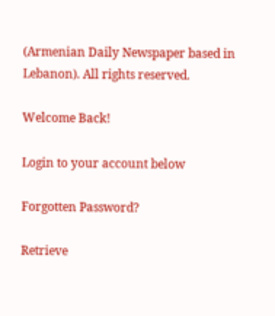(Armenian Daily Newspaper based in Lebanon). All rights reserved.

Welcome Back!

Login to your account below

Forgotten Password?

Retrieve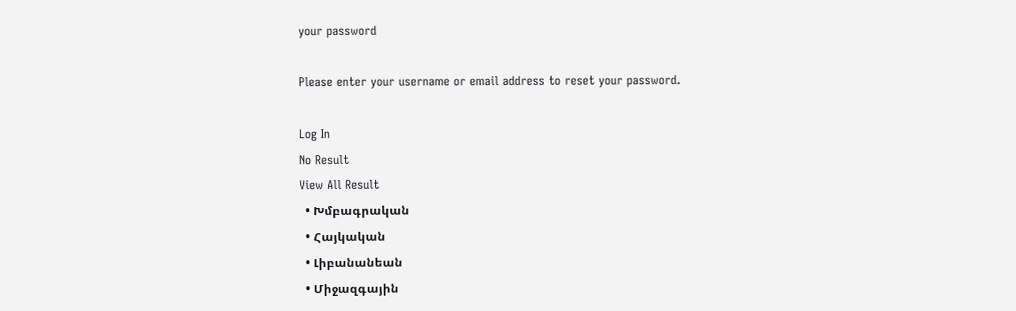your password

Please enter your username or email address to reset your password.

Log In
No Result
View All Result
  • Խմբագրական
  • Հայկական
  • Լիբանանեան
  • Միջազգային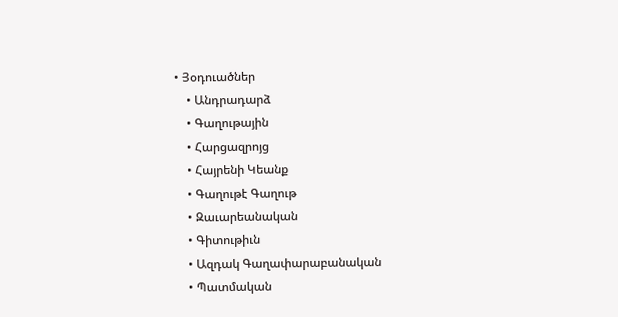• Յօդուածներ
    • Անդրադարձ
    • Գաղութային
    • Հարցազրոյց
    • Հայրենի Կեանք
    • Գաղութէ Գաղութ
    • Զաւարեանական
    • Գիտութիւն
    • Ազդակ Գաղափարաբանական
    • Պատմական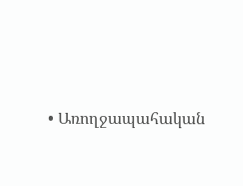• Առողջապահական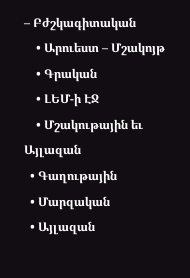– Բժշկագիտական
    • Արուեստ – Մշակոյթ
    • Գրական
    • ԼԵՄ-ի ԷՋ
    • Մշակութային եւ Այլազան
  • Գաղութային
  • Մարզական
  • Այլազան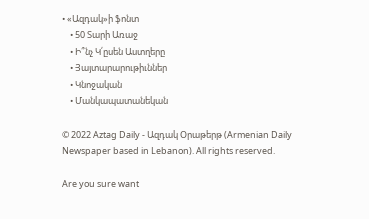• «Ազդակ»ի ֆոնտ
    • 50 Տարի Առաջ
    • Ի՞նչ Կ՛ըսեն Աստղերը
    • Յայտարարութիւններ
    • Կնոջական
    • Մանկապատանեկան

© 2022 Aztag Daily - Ազդակ Օրաթերթ (Armenian Daily Newspaper based in Lebanon). All rights reserved.

Are you sure want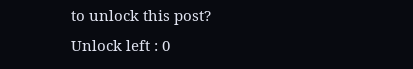to unlock this post?
Unlock left : 0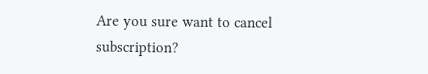Are you sure want to cancel subscription?